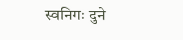स्वनिगः दुने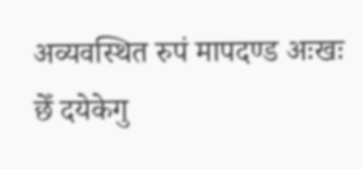अव्यवस्थित रुपं मापदण्ड अःखः छेँ दयेकेगु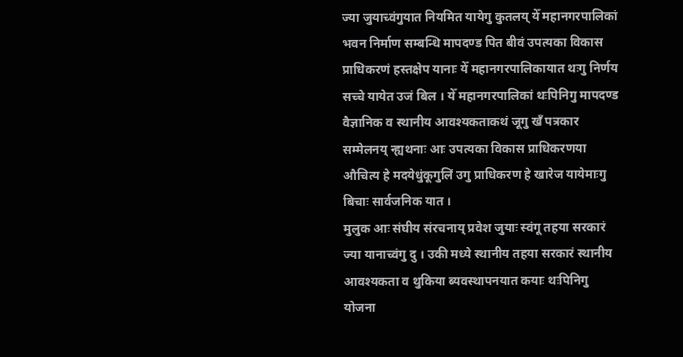ज्या जुयाच्वंगुयात नियमित यायेगु कुतलय् येँ महानगरपालिकां भवन निर्माण सम्बन्धि मापदण्ड पित बीवं उपत्यका विकास प्राधिकरणं हस्तक्षेप यानाः येँ महानगरपालिकायात थःगु निर्णय सच्चे यायेत उजं बिल । येँ महानगरपालिकां थःपिनिगु मापदण्ड वैज्ञानिक व स्थानीय आवश्यकताकथं जूगु खँ पत्रकार सम्मेलनय् न्ह्यथनाः आः उपत्यका विकास प्राधिकरणया औचित्य हे मदयेधुंकूगुलिं उगु प्राधिकरण हे खारेज यायेमाःगु बिचाः सार्वजनिक यात ।
मुलुक आः संघीय संरचनाय् प्रवेश जुयाः स्वंगू तहया सरकारं ज्या यानाच्वंगु दु । उकी मध्ये स्थानीय तहया सरकारं स्थानीय आवश्यकता व थुकिया ब्यवस्थापनयात कयाः थःपिनिगु योजना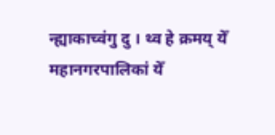न्ह्याकाच्वंगु दु । थ्व हे क्रमय् येँ महानगरपालिकां येँ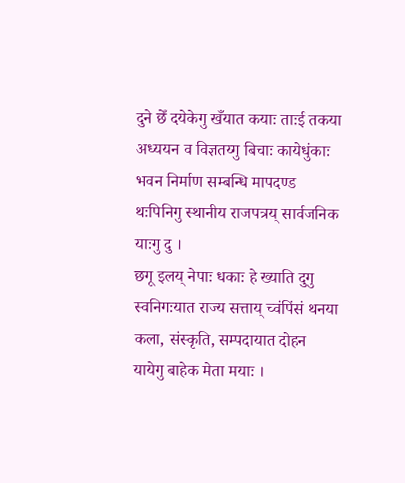दुने छेँ दयेकेगु खँयात कयाः ताःई तकया अध्ययन व विज्ञतय्गु बिचाः कायेधुंकाः भवन निर्माण सम्बन्धि मापदण्ड थःपिनिगु स्थानीय राजपत्रय् सार्वजनिक याःगु दु ।
छगू इलय् नेपाः धकाः हे ख्याति दुगु स्वनिगःयात राज्य सत्ताय् च्वंपिंसं थनया कला, संस्कृति, सम्पदायात दोहन यायेगु बाहेक मेता मयाः ।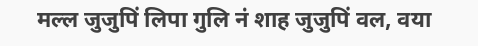मल्ल जुजुपिं लिपा गुलि नं शाह जुजुपिं वल, वया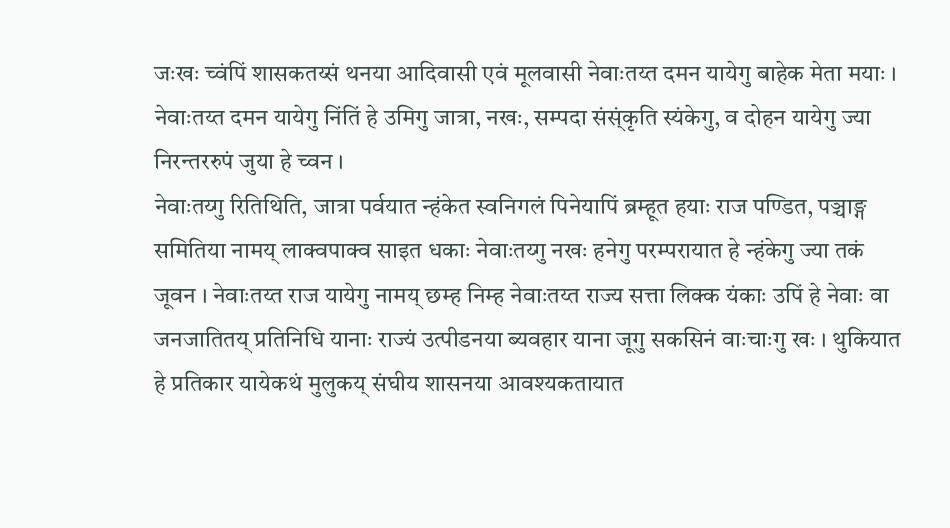जःखः च्वंपिं शासकतय्सं थनया आदिवासी एवं मूलवासी नेवाःतय्त दमन यायेगु बाहेक मेता मयाः । नेवाःतय्त दमन यायेगु निंतिं हे उमिगु जात्रा, नखः, सम्पदा संस्ंकृति स्यंकेगु, व दोहन यायेगु ज्या निरन्तररुपं जुया हे च्वन ।
नेवाःतय्गु रितिथिति, जात्रा पर्वयात न्हंकेत स्वनिगलं पिनेयापिं ब्रम्हूत हयाः राज पण्डित, पञ्चाङ्ग समितिया नामय् लाक्वपाक्व साइत धकाः नेवाःतय्गु नखः हनेगु परम्परायात हे न्हंकेगु ज्या तकं जूवन । नेवाःतय्त राज यायेगु नामय् छम्ह निम्ह नेवाःतय्त राज्य सत्ता लिक्क यंकाः उपिं हे नेवाः वा जनजातितय् प्रतिनिधि यानाः राज्यं उत्पीडनया ब्यवहार याना जूगु सकसिनं वाःचाःगु खः । थुकियात हे प्रतिकार यायेकथं मुलुकय् संघीय शासनया आवश्यकतायात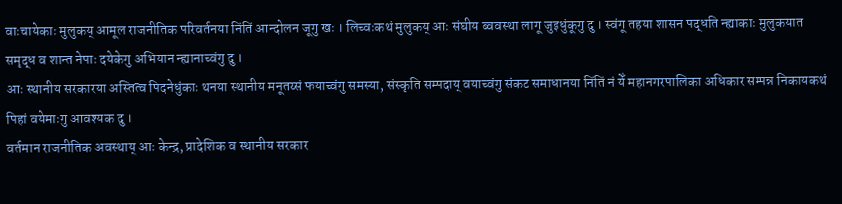वाःचायेकाः मुलुकय् आमूल राजनीतिक परिवर्तनया निंतिं आन्दोलन जूगु खः । लिच्वःकथं मुलुकय् आः संघीय ब्ववस्था लागू जुइधुंकूगु दु । स्वंगू तहया शासन पद्धति न्ह्याकाः मुलुकयात समृद्ध व शान्त नेपाः दयेकेगु अभियान न्ह्यानाच्वंगु दु ।
आः स्थानीय सरकारया अस्तित्व पिदनेधुंकाः थनया स्थानीय मनूतय्सं फयाच्वंगु समस्या, संस्कृति सम्पदाय् वयाच्वंगु संकट समाधानया निंतिं नं येँ महानगरपालिका अधिकार सम्पन्न निकायकथं पिहां वयेमाःगु आवश्यक दु ।
वर्तमान राजनीतिक अवस्थाय् आः केन्द्र, प्रादेशिक व स्थानीय सरकार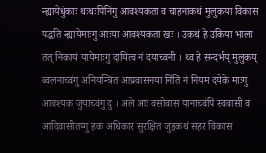न्ह्यायेधुंकाः थःथःपिनिगु आवश्यकता व चाहनाकथं मुलुकया विकास पद्धति न्ह्यायेमाःगु आःया आवश्यकता खः । उकथं हे उकिया भाला तत् निकायं यायेमाःगु दायित्व नं दयाच्वनी । थ्व हे सन्दर्भय् मुलुकय् ब्वलनाच्वंगु अनियन्त्रित आप्रवासनया निंतिं नं नियम दयेके माःगु आवश्यक जुयाच्वंगु दु । अले आः वसोवास यानाच्वंपिं स्ववासी व आदिवासीतय्गु हक अधिकार सुरक्षित जुइकथं सहर विकास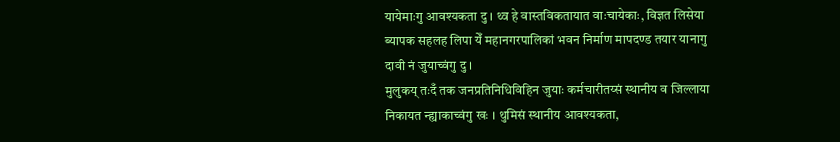यायेमाःगु आवश्यकता दु । थ्व हे वास्तविकतायात वाःचायेकाः, विज्ञत लिसेया ब्यापक सहलह लिपा येँ महानगरपालिकां भवन निर्माण मापदण्ड तयार यानागु दावी नं जुयाच्वंगु दु ।
मुलुकय् तःदँ तक जनप्रतिनिधिविहिन जुयाः कर्मचारीतय्सं स्थानीय व जिल्लाया निकायत न्ह्याकाच्वंगु खः । थुमिसं स्थानीय आवश्यकता,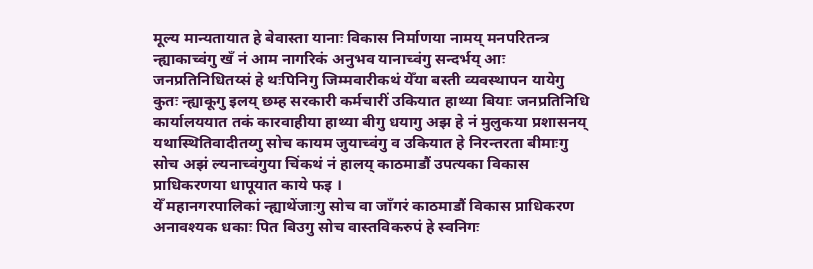मूल्य मान्यतायात हे बेवास्ता यानाः विकास निर्माणया नामय् मनपरितन्त्र न्ह्याकाच्वंगु खँ नं आम नागरिकं अनुभव यानाच्वंगु सन्दर्भय् आः जनप्रतिनिधितय्सं हे थःपिनिगु जिम्मवारीकथं येँया बस्ती व्यवस्थापन यायेगु कुतः न्ह्याकूगु इलय् छम्ह सरकारी कर्मचारीं उकियात हाथ्या बियाः जनप्रतिनिधि कार्यालययात तकं कारवाहीया हाथ्या बीगु धयागु अझ हे नं मुलुकया प्रशासनय् यथास्थितिवादीतय्गु सोच कायम जुयाच्वंगु व उकियात हे निरन्तरता बीमाःगु सोच अझं ल्यनाच्वंगुया चिंकथं नं हालय् काठमाडौं उपत्यका विकास प्राधिकरणया धापूयात काये फइ ।
येँ महानगरपालिकां न्ह्याथेंजाःगु सोच वा जाँगरं काठमाडौं विकास प्राधिकरण अनावश्यक धकाः पित बिउगु सोच वास्तविकरुपं हे स्वनिगः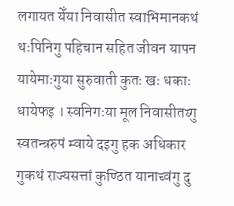लगायत येँया निवासीत स्वाभिमानकथं थःपिनिगु पहिचान सहित जीवन यापन यायेमाःगुया सुरुवाती कुतः खः धकाः धायेफइ । स्वनिगःया मूल निवासीतय्गु स्वतन्त्ररुपं म्वाये दइगु हक अधिकार गुकथं राज्यसत्तां कुण्ठित यानाच्वंगु दु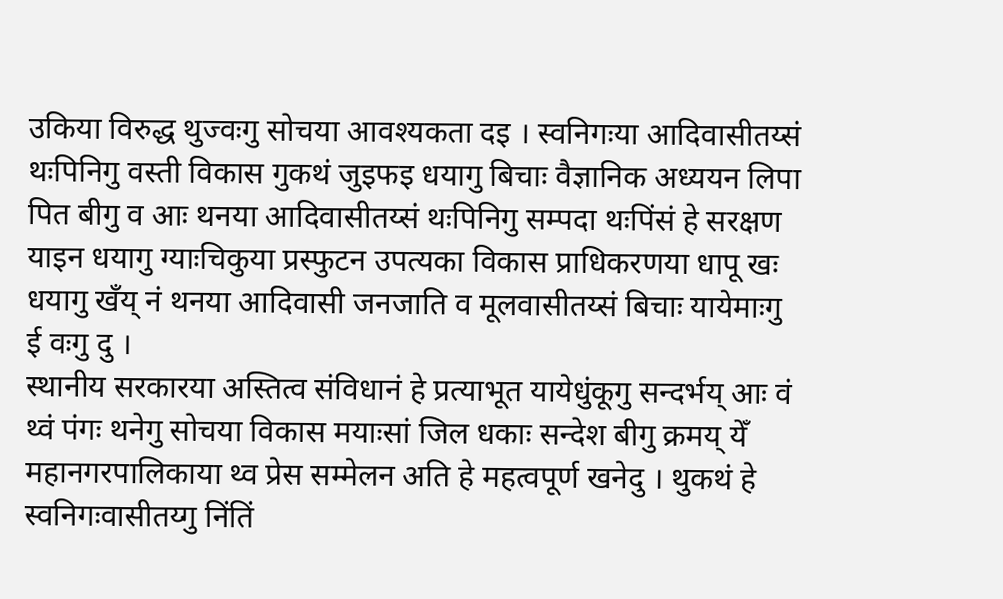उकिया विरुद्ध थुज्वःगु सोचया आवश्यकता दइ । स्वनिगःया आदिवासीतय्सं थःपिनिगु वस्ती विकास गुकथं जुइफइ धयागु बिचाः वैज्ञानिक अध्ययन लिपा पित बीगु व आः थनया आदिवासीतय्सं थःपिनिगु सम्पदा थःपिंसं हे सरक्षण याइन धयागु ग्याःचिकुया प्रस्फुटन उपत्यका विकास प्राधिकरणया धापू खः धयागु खँय् नं थनया आदिवासी जनजाति व मूलवासीतय्सं बिचाः यायेमाःगु ई वःगु दु ।
स्थानीय सरकारया अस्तित्व संविधानं हे प्रत्याभूत यायेधुंकूगु सन्दर्भय् आः वं थ्वं पंगः थनेगु सोचया विकास मयाःसां जिल धकाः सन्देश बीगु क्रमय् येँ महानगरपालिकाया थ्व प्रेस सम्मेलन अति हे महत्वपूर्ण खनेदु । थुकथं हे स्वनिगःवासीतय्गु निंतिं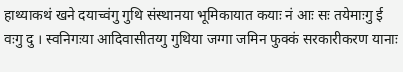हाथ्याकथं खने दयाच्वंगु गुथि संस्थानया भूमिकायात कयाः नं आः सः तयेमाःगु ई वःगु दु । स्वनिगःया आदिवासीतय्गु गुथिया जग्गा जमिन फुक्कं सरकारीकरण यानाः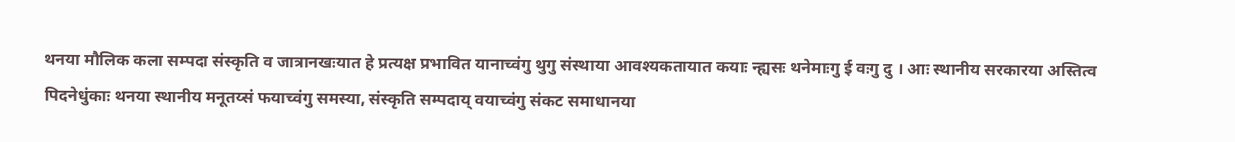थनया मौलिक कला सम्पदा संस्कृति व जात्रानखःयात हे प्रत्यक्ष प्रभावित यानाच्वंगु थुगु संस्थाया आवश्यकतायात कयाः न्ह्यसः थनेमाःगु ई वःगु दु । आः स्थानीय सरकारया अस्तित्व पिदनेधुंकाः थनया स्थानीय मनूतय्सं फयाच्वंगु समस्या, संस्कृति सम्पदाय् वयाच्वंगु संकट समाधानया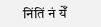निंतिं नं येँ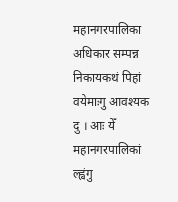महानगरपालिका अधिकार सम्पन्न निकायकथं पिहां वयेमाःगु आवश्यक दु । आः येँ महानगरपालिकां ल्ह्वंगु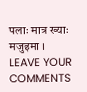पलाः मात्र ख्याः मजुइमा ।
LEAVE YOUR COMMENTS